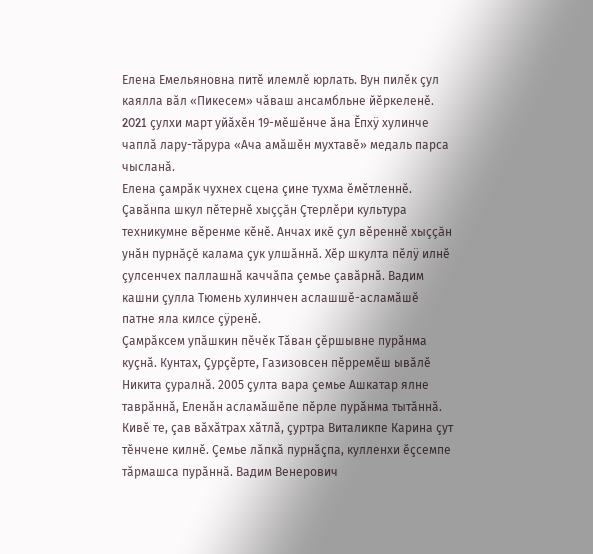Елена Емельяновна питĕ илемлĕ юрлать. Вун пилĕк çул каялла вăл «Пикесем» чăваш ансамбльне йĕркеленĕ. 2021 çулхи март уйăхĕн 19-мĕшĕнче ăна Ĕпхÿ хулинче чаплă лару-тăрура «Ача амăшĕн мухтавĕ» медаль парса чысланă.
Елена çамрăк чухнех сцена çине тухма ĕмĕтленнĕ. Çавăнпа шкул пĕтернĕ хыççăн Çтерлĕри культура техникумне вĕренме кĕнĕ. Анчах икĕ çул вĕреннĕ хыççăн унăн пурнăçĕ калама çук улшăннă. Хĕр шкулта пĕлÿ илнĕ çулсенчех паллашнă каччăпа çемье çавăрнă. Вадим кашни çулла Тюмень хулинчен аслашшĕ-асламăшĕ патне яла килсе çÿренĕ.
Çамрăксем упăшкин пĕчĕк Тăван çĕршывне пурăнма куçнă. Кунтах, Çурçĕрте, Газизовсен пĕрремĕш ывăлĕ Никита çуралнă. 2005 çулта вара çемье Ашкатар ялне таврăннă, Еленăн асламăшĕпе пĕрле пурăнма тытăннă. Кивĕ те, çав вăхăтрах хăтлă, çуртра Виталикпе Карина çут тĕнчене килнĕ. Çемье лăпкă пурнăçпа, кулленхи ĕçсемпе тăрмашса пурăннă. Вадим Венерович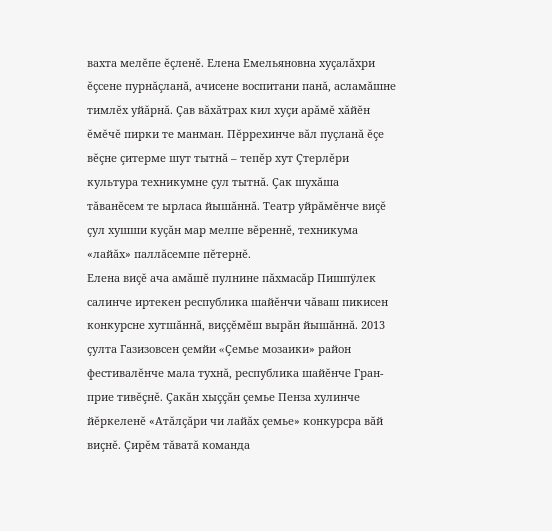вахта мелĕпе ĕçленĕ. Елена Емельяновна хуçалăхри ĕçсене пурнăçланă, ачисене воспитани панă, асламăшне тимлĕх уйăрнă. Çав вăхăтрах кил хуçи арăмĕ хăйĕн ĕмĕчĕ пирки те манман. Пĕррехинче вăл пуçланă ĕçе вĕçне çитерме шут тытнă – тепĕр хут Çтерлĕри культура техникумне çул тытнă. Çак шухăша тăванĕсем те ырласа йышăннă. Театр уйрăмĕнче виçĕ çул хушши куçăн мар мелпе вĕреннĕ, техникума «лайăх» паллăсемпе пĕтернĕ.
Елена виçĕ ача амăшĕ пулнине пăхмасăр Пишпÿлек салинче иртекен республика шайĕнчи чăваш пикисен конкурсне хутшăннă, виççĕмĕш вырăн йышăннă. 2013 çулта Газизовсен çемйи «Çемье мозаики» район фестивалĕнче мала тухнă, республика шайĕнче Гран-прие тивĕçнĕ. Çакăн хыççăн çемье Пенза хулинче йĕркеленĕ «Атăлçăри чи лайăх çемье» конкурсра вăй виçнĕ. Çирĕм тăватă команда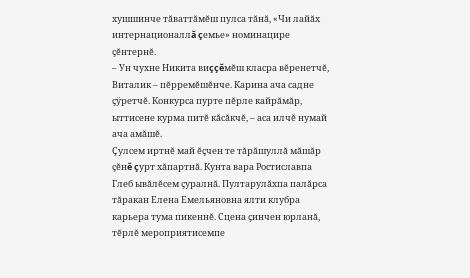хушшинче тăваттăмĕш пулса тăнă, «Чи лайăх интернационаллă çемье» номинацире çĕнтернĕ.
– Ун чухне Никита виççĕмĕш класра вĕренетчĕ, Виталик – пĕрремĕшĕнче. Карина ача садне çÿретчĕ. Конкурса пурте пĕрле кайрăмăр, ыттисене курма питĕ кăсăкчĕ, – аса илчĕ нумай ача амăшĕ.
Çулсем иртнĕ май ĕçчен те тăрăшуллă мăшăр çĕнĕ çурт хăпартнă. Кунта вара Ростиславпа Глеб ывăлĕсем çуралнă. Пултарулăхпа палăрса тăракан Елена Емельяновна ялти клубра карьера тума пикеннĕ. Сцена çинчен юрланă, тĕрлĕ мероприятисемпе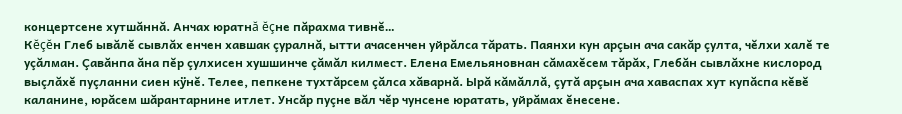концертсене хутшăннă. Анчах юратнă ĕçне пăрахма тивнĕ…
Кĕçĕн Глеб ывăлĕ сывлăх енчен хавшак çуралнă, ытти ачасенчен уйрăлса тăрать. Паянхи кун арçын ача сакăр çулта, чĕлхи халĕ те уçăлман. Çавăнпа ăна пĕр çулхисен хушшинче çăмăл килмест. Елена Емельяновнан сăмахĕсем тăрăх, Глебăн сывлăхне кислород выçлăхĕ пуçланни сиен кÿнĕ. Телее, пепкене тухтăрсем çăлса хăварнă. Ырă кăмăллă, çутă арçын ача хаваспах хут купăспа кĕвĕ каланине, юрăсем шăрантарнине итлет. Унсăр пуçне вăл чĕр чунсене юратать, уйрăмах ĕнесене.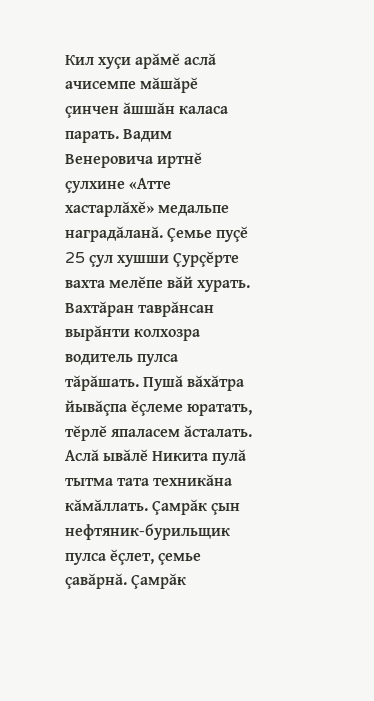Кил хуçи арăмĕ аслă ачисемпе мăшăрĕ çинчен ăшшăн каласа парать. Вадим Венеровича иртнĕ çулхине «Атте хастарлăхĕ» медальпе наградăланă. Çемье пуçĕ 25 çул хушши Çурçĕрте вахта мелĕпе вăй хурать. Вахтăран таврăнсан вырăнти колхозра водитель пулса тăрăшать. Пушă вăхăтра йывăçпа ĕçлеме юратать, тĕрлĕ япаласем ăсталать.
Аслă ывăлĕ Никита пулă тытма тата техникăна кăмăллать. Çамрăк çын нефтяник-бурильщик пулса ĕçлет, çемье çавăрнă. Çамрăк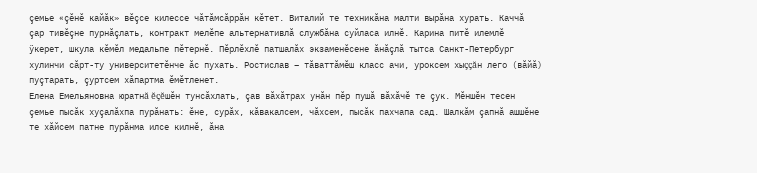çемье «çĕнĕ кайăк» вĕçсе килессе чăтăмсăррăн кĕтет. Виталий те техникăна малти вырăна хурать. Каччă çар тивĕçне пурнăçлать, контракт мелĕпе альтернативлă службăна суйласа илнĕ. Карина питĕ илемлĕ ÿкерет, шкула кĕмĕл медальпе пĕтернĕ. Пĕрлĕхлĕ патшалăх экзаменĕсене ăнăçлă тытса Санкт-Петербург хулинчи сăрт-ту университетĕнче ăс пухать. Ростислав – тăваттăмĕш класс ачи, уроксем хыççăн лего (вăйă) пуçтарать, çуртсем хăпартма ĕмĕтленет.
Елена Емельяновна юратнă ĕçĕшĕн тунсăхлать, çав вăхăтрах унăн пĕр пушă вăхăчĕ те çук. Мĕншĕн тесен çемье пысăк хуçалăхпа пурăнать: ĕне, сурăх, кăвакалсем, чăхсем, пысăк пахчапа сад. Шалкăм çапнă ашшĕне те хăйсем патне пурăнма илсе килнĕ, ăна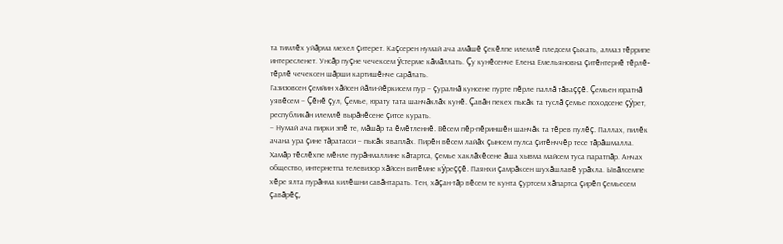та тимлĕх уйăрма мехел çитерет. Каçсерен нумай ача амăшĕ çекĕлпе илемлĕ пледсем çыхать, алмаз тĕррипе интересленет. Унсăр пуçне чечексем ÿстерме кăмăллать. Çу кунĕсенче Елена Емельяновна çитĕнтернĕ тĕрлĕ-тĕрлĕ чечексен шăрши картишĕнче сарăлать.
Газизовсен çемйин хăйсен йăли-йĕркисем пур – çуралнă кунсене пурте пĕрле паллă тăваççĕ. Çемьен юратнă уявĕсем – Çĕнĕ çул, Çемье, юрату тата шанчăклăх кунĕ. Çавăн пекех пысăк та туслă çемье походсене çÿрет, республикăн илемлĕ вырăнĕсене çитсе курать.
– Нумай ача пирки эпĕ те, мăшăр та ĕмĕтленнĕ. Вĕсем пĕр-пĕриншĕн шанчăк та тĕрев пулĕç. Паллах, пилĕк ачана ура çине тăратасси – пысăк яваплăх. Пирĕн вĕсем лайăх çынсем пулса çитĕнччĕр тесе тăрăшмалла. Хамăр тĕслĕхпе мĕнле пурăнмаллине кăтартса, çемье хаклăхĕсене ăша хывма майсем туса паратпăр. Анчах общество, интернетпа телевизор хăйсен витĕмне кÿреççĕ. Паянхи çамрăксен шухăшлавĕ урăхла. Ывăлсемпе хĕре ялта пурăнма килĕшни савăнтарать. Тен, хăçан-тăр вĕсем те кунта çуртсем хăпартса çирĕп çемьесем çавăрĕç,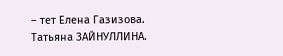– тет Елена Газизова.
Татьяна ЗАЙНУЛЛИНА.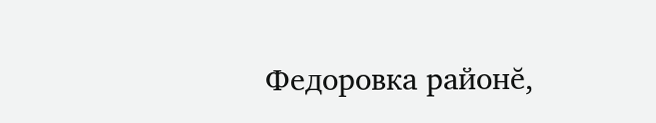Федоровка районĕ,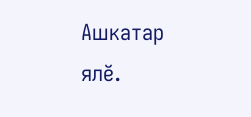Ашкатар ялĕ.